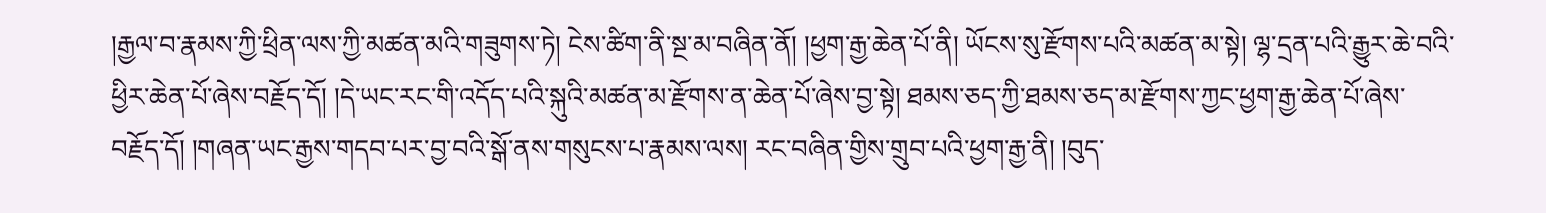།རྒྱལ་བ་རྣམས་ཀྱི་ཕྲིན་ལས་ཀྱི་མཚན་མའི་གཟུགས་ཏེ། ངེས་ཚིག་ནི་སྔ་མ་བཞིན་ནོ། །ཕྱག་རྒྱ་ཆེན་པོ་ནི། ཡོངས་སུ་རྫོགས་པའི་མཚན་མ་སྟེ། ལྷ་དྲན་པའི་རྒྱུར་ཆེ་བའི་ཕྱིར་ཆེན་པོ་ཞེས་བརྗོད་དོ། །དེ་ཡང་རང་གི་འདོད་པའི་སྐུའི་མཚན་མ་རྫོགས་ན་ཆེན་པོ་ཞེས་བྱ་སྟེ། ཐམས་ཅད་ཀྱི་ཐམས་ཅད་མ་རྫོགས་ཀྱང་ཕྱག་རྒྱ་ཆེན་པོ་ཞེས་བརྗོད་དོ། །གཞན་ཡང་རྒྱས་གདབ་པར་བྱ་བའི་སྒོ་ནས་གསུངས་པ་རྣམས་ལས། རང་བཞིན་གྱིས་གྲུབ་པའི་ཕྱག་རྒྱ་ནི། །བུད་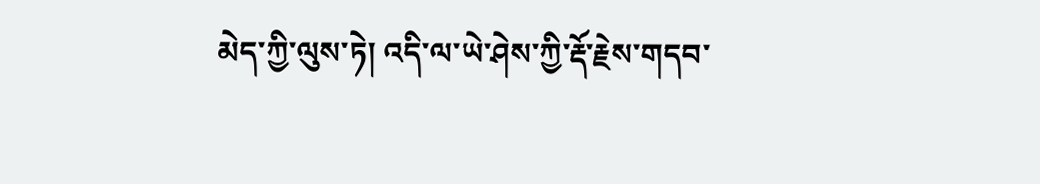མེད་ཀྱི་ལུས་ཏེ། འདི་ལ་ཡེ་ཤེས་ཀྱི་རྡོ་རྗེས་གདབ་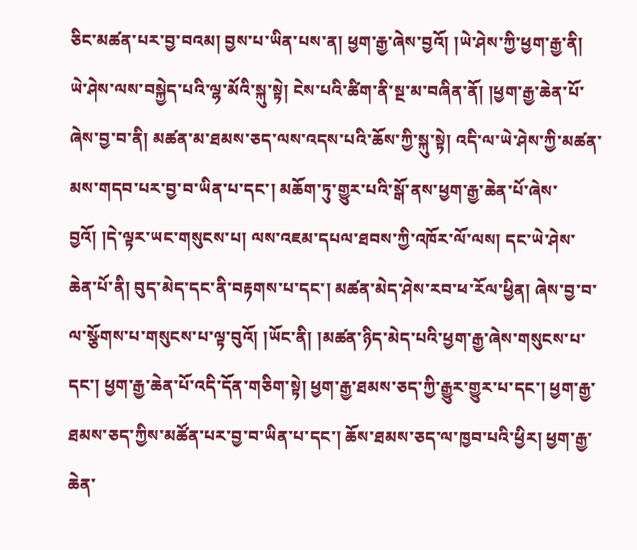ཅིང་མཚན་པར་བྱ་བའམ། བྱས་པ་ཡིན་པས་ན། ཕྱག་རྒྱ་ཞེས་བྱའོ། །ཡེ་ཤེས་ཀྱི་ཕྱག་རྒྱ་ནི། ཡེ་ཤེས་ལས་བསྐྱེད་པའི་ལྷ་མོའི་སྐུ་སྟེ། ངེས་པའི་ཚིག་ནི་སྔ་མ་བཞིན་ནོ། །ཕྱག་རྒྱ་ཆེན་པོ་ཞེས་བྱ་བ་ནི། མཚན་མ་ཐམས་ཅད་ལས་འདས་པའི་ཆོས་ཀྱི་སྐུ་སྟེ། འདི་ལ་ཡེ་ཤེས་ཀྱི་མཚན་མས་གདབ་པར་བྱ་བ་ཡིན་པ་དང་། མཆོག་ཏུ་གྱུར་པའི་སྒོ་ནས་ཕྱག་རྒྱ་ཆེན་པོ་ཞེས་བྱའོ། །དེ་ལྟར་ཡང་གསུངས་པ། ལས་འཇམ་དཔལ་ཐབས་ཀྱི་འཁོར་ལོ་ལས། དང་ཡེ་ཤེས་ཆེན་པོ་ནི། བུད་མེད་དང་ནི་བརྟགས་པ་དང་། མཚན་མེད་ཤེས་རབ་ཕ་རོལ་ཕྱིན། ཞེས་བྱ་བ་ལ་སྩོགས་པ་གསུངས་པ་ལྟ་བུའོ། །ཡོང་ནི། །མཚན་ཉིད་མེད་པའི་ཕྱག་རྒྱ་ཞེས་གསུངས་པ་དང་། ཕྱག་རྒྱ་ཆེན་པོ་འདི་དོན་གཅིག་སྟེ། ཕྱག་རྒྱ་ཐམས་ཅད་ཀྱི་རྒྱུར་གྱུར་པ་དང་། ཕྱག་རྒྱ་ཐམས་ཅད་ཀྱིས་མཚོན་པར་བྱ་བ་ཡིན་པ་དང་། ཆོས་ཐམས་ཅད་ལ་ཁྱབ་པའི་ཕྱིར། ཕྱག་རྒྱ་ཆེན་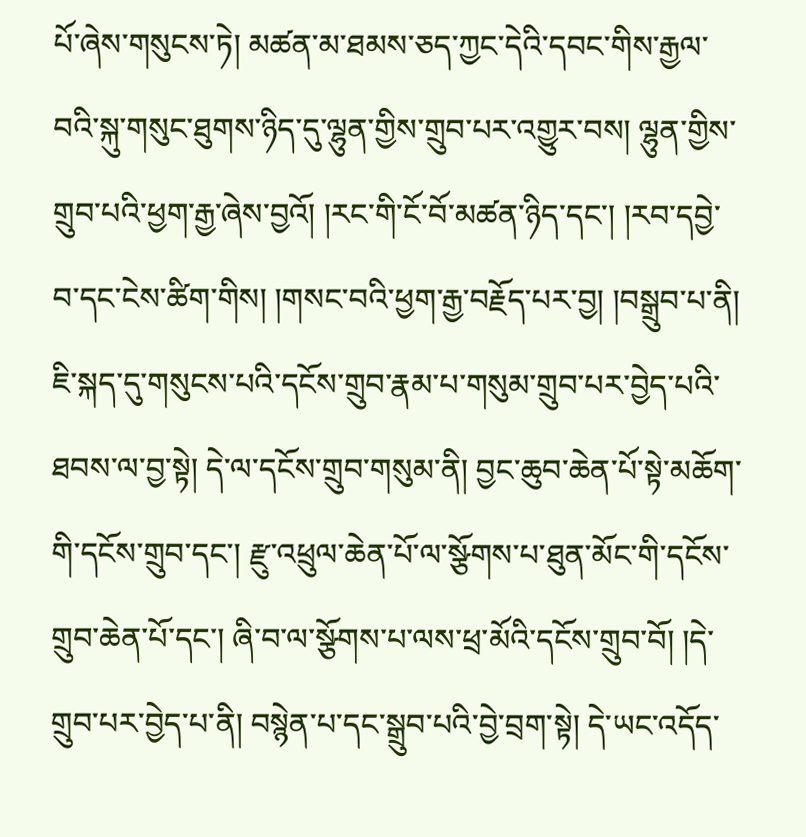པོ་ཞེས་གསུངས་ཏེ། མཚན་མ་ཐམས་ཅད་ཀྱང་དེའི་དབང་གིས་རྒྱལ་བའི་སྐུ་གསུང་ཐུགས་ཉིད་དུ་ལྷུན་གྱིས་གྲུབ་པར་འགྱུར་བས། ལྷུན་གྱིས་གྲུབ་པའི་ཕྱག་རྒྱ་ཞེས་བྱའོ། །རང་གི་ངོ་བོ་མཚན་ཉིད་དང་། །རབ་དབྱེ་བ་དང་ངེས་ཚིག་གིས། །གསང་བའི་ཕྱག་རྒྱ་བརྗོད་པར་བྱ། །བསྒྲུབ་པ་ནི། ཇི་སྐད་དུ་གསུངས་པའི་དངོས་གྲུབ་རྣམ་པ་གསུམ་གྲུབ་པར་བྱེད་པའི་ཐབས་ལ་བྱ་སྟེ། དེ་ལ་དངོས་གྲུབ་གསུམ་ནི། བྱང་ཆུབ་ཆེན་པོ་སྟེ་མཆོག་གི་དངོས་གྲུབ་དང་། རྫུ་འཕྲུལ་ཆེན་པོ་ལ་སྩོགས་པ་ཐུན་མོང་གི་དངོས་གྲུབ་ཆེན་པོ་དང་། ཞི་བ་ལ་སྩོགས་པ་ལས་ཕྲ་མོའི་དངོས་གྲུབ་བོ། །དེ་གྲུབ་པར་བྱེད་པ་ནི། བསྙེན་པ་དང་སྒྲུབ་པའི་བྱེ་བྲག་སྟེ། དེ་ཡང་འདོད་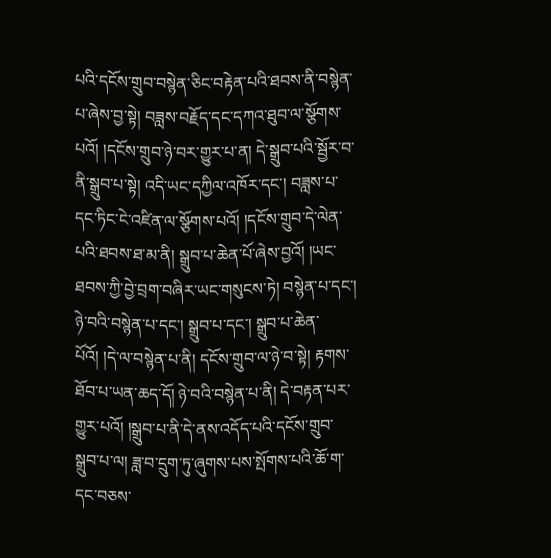པའི་དངོས་གྲུབ་བསྙེན་ཅིང་བརྟེན་པའི་ཐབས་ནི་བསྙེན་པ་ཞེས་བྱ་སྟེ། བཟླས་བརྗོད་དང་དཀའ་ཐུབ་ལ་སྩོགས་པའོ། །དངོས་གྲུབ་ཉེ་བར་གྱུར་པ་ན། དེ་སྒྲུབ་པའི་སྦྱོར་བ་ནི་སྒྲུབ་པ་སྟེ། འདི་ཡང་དཀྱིལ་འཁོར་དང་། བཟླས་པ་དང་ཏིང་ངེ་འཛིན་ལ་སྩོགས་པའོ། །དངོས་གྲུབ་དེ་ལེན་པའི་ཐབས་ཐ་མ་ནི། སྒྲུབ་པ་ཆེན་པོ་ཞེས་བྱའོ། །ཡང་ཐབས་ཀྱི་བྱེ་བྲག་བཞིར་ཡང་གསུངས་ཏེ། བསྙེན་པ་དང་། ཉེ་བའི་བསྙེན་པ་དང་། སྒྲུབ་པ་དང་། སྒྲུབ་པ་ཆེན་པོའོ། །དེ་ལ་བསྙེན་པ་ནི། དངོས་གྲུབ་ལ་ཉེ་བ་སྟེ། རྟགས་ཐོབ་པ་ཡན་ཆད་དོ། ཉེ་བའི་བསྙེན་པ་ནི། དེ་བརྟན་པར་གྱུར་པའོ། །སྒྲུབ་པ་ནི་དེ་ནས་འདོད་པའི་དངོས་གྲུབ་སྒྲུབ་པ་ལ། ཟླ་བ་དྲུག་ཏུ་ཞུགས་པས་སྤོགས་པའི་ཆོ་ག་དང་བཅས་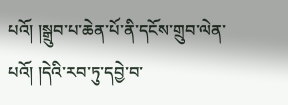པའོ། །སྒྲུབ་པ་ཆེན་པོ་ནི་དངོས་གྲུབ་ལེན་པའོ། །དེའི་རབ་ཏུ་དབྱེ་བ་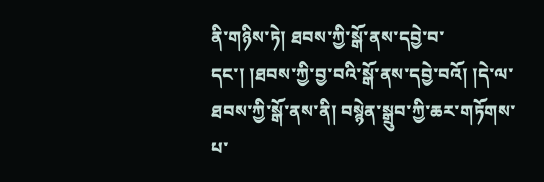ནི་གཉིས་ཏེ། ཐབས་ཀྱི་སྒོ་ནས་དབྱེ་བ་དང་། །ཐབས་ཀྱི་བྱ་བའི་སྒོ་ནས་དབྱེ་བའོ། །དེ་ལ་ཐབས་ཀྱི་སྒོ་ནས་ནི། བསྙེན་སྒྲུབ་ཀྱི་ཆར་གཏོགས་པ་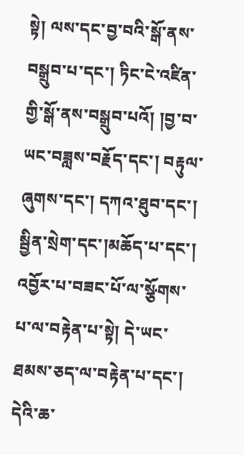སྟེ། ལས་དང་བྱ་བའི་སྒོ་ནས་བསྒྲུབ་པ་དང་། ཏིང་ངེ་འཛིན་གྱི་སྒོ་ནས་བསྒྲུབ་པའོ། །བྱ་བ་ཡང་བཟླས་བརྗོད་དང་། བརྟུལ་ཞུགས་དང་། དཀའ་ཐུབ་དང་། སྦྱིན་སྲེག་དང་།མཆོད་པ་དང་། འབྱོར་པ་བཟང་པོ་ལ་སྩོགས་པ་ལ་བརྟེན་པ་སྟེ། དེ་ཡང་ཐམས་ཅད་ལ་བརྟེན་པ་དང་། དེའི་ཆ་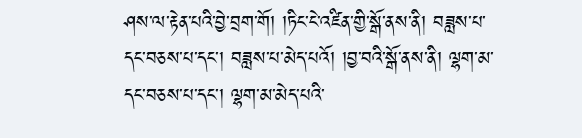ཤས་ལ་རྟེན་པའི་བྱེ་བྲག་གོ། །ཏིང་ངེ་འཛིན་གྱི་སྒོ་ནས་ནི། བཟླས་པ་དང་བཅས་པ་དང་། བཟླས་པ་མེད་པའོ། །བྱ་བའི་སྒོ་ནས་ནི། ལྷག་མ་དང་བཅས་པ་དང་། ལྷག་མ་མེད་པའི་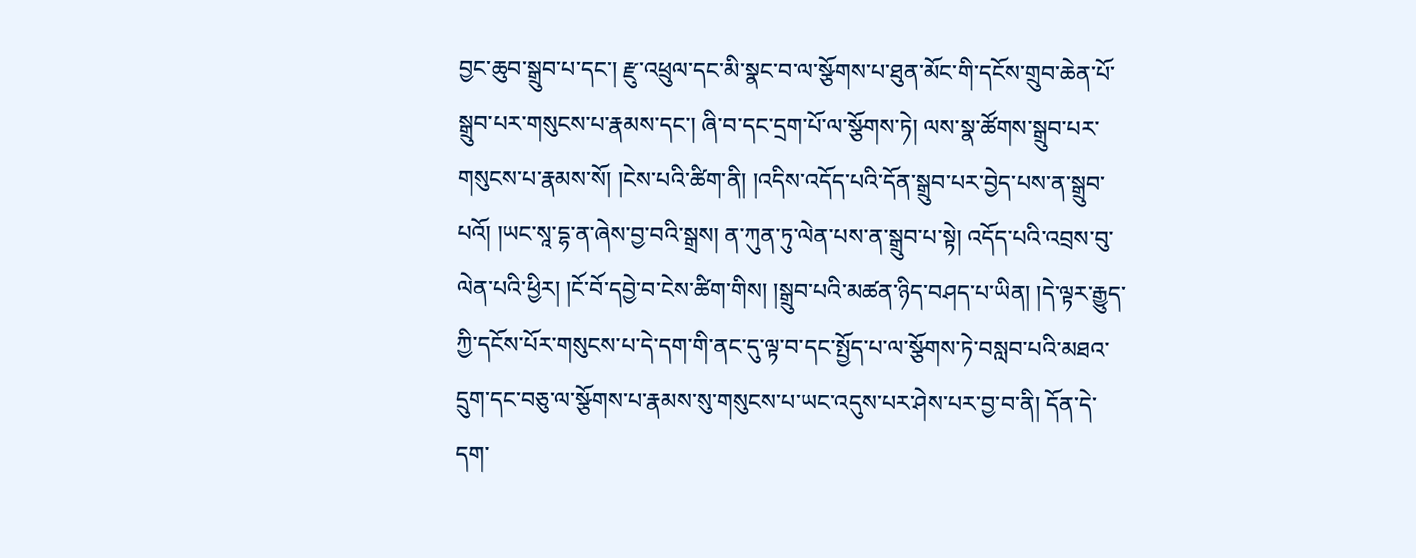བྱང་ཆུབ་སྒྲུབ་པ་དང་། རྫུ་འཕྲུལ་དང་མི་སྣང་བ་ལ་སྩོགས་པ་ཐུན་མོང་གི་དངོས་གྲུབ་ཆེན་པོ་སྒྲུབ་པར་གསུངས་པ་རྣམས་དང་། ཞི་བ་དང་དྲག་པོ་ལ་སྩོགས་ཏེ། ལས་སྣ་ཚོགས་སྒྲུབ་པར་གསུངས་པ་རྣམས་སོ། །ངེས་པའི་ཚིག་ནི། །འདིས་འདོད་པའི་དོན་སྒྲུབ་པར་བྱེད་པས་ན་སྒྲུབ་པའོ། །ཡང་སཱ་དྷ་ན་ཞེས་བྱ་བའི་སྒྲས། ན་ཀུན་ཏུ་ལེན་པས་ན་སྒྲུབ་པ་སྟེ། འདོད་པའི་འབྲས་བུ་ལེན་པའི་ཕྱིར། །ངོ་བོ་དབྱེ་བ་ངེས་ཚིག་གིས། །སྒྲུབ་པའི་མཚན་ཉིད་བཤད་པ་ཡིན། །དེ་ལྟར་རྒྱུད་ཀྱི་དངོས་པོར་གསུངས་པ་དེ་དག་གི་ནང་དུ་ལྟ་བ་དང་སྤྱོད་པ་ལ་སྩོགས་ཏེ་བསླབ་པའི་མཐའ་དྲུག་དང་བཅུ་ལ་སྩོགས་པ་རྣམས་སུ་གསུངས་པ་ཡང་འདུས་པར་ཤེས་པར་བྱ་བ་ནི། དོན་དེ་དག་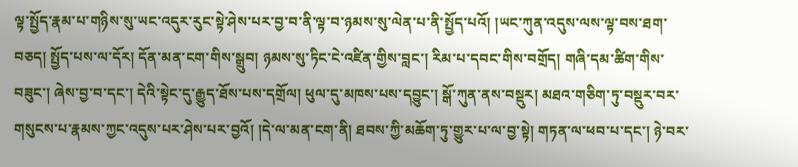ལྟ་སྤྱོད་རྣམ་པ་གཉིས་སུ་ཡང་འདུར་རུང་སྟེ་ཤེས་པར་བྱ་བ་ནི་ལྟ་བ་ཉམས་སུ་ལེན་པ་ནི་སྤྱོད་པའོ། །ཡང་ཀུན་འདུས་ལས་ལྟ་བས་ཐག་བཅད། སྤྱོད་པས་ལ་དོར། དོན་མན་ངག་གིས་སྒྲུབ། ཉམས་སུ་ཏིང་ངེ་འཛིན་གྱིས་བླང་། རིམ་པ་དབང་གིས་བགྲོད། གཞི་དམ་ཚིག་གིས་བཟུང་། ཞེས་བྱ་བ་དང་། དེའི་སྟེང་དུ་རྒྱུད་ཐོས་པས་དགྲོལ། ཕུལ་དུ་མཁས་པས་དབྱུང་། སྒོ་ཀུན་ནས་བསྡུར། མཐའ་གཅིག་ཏུ་བསྡུར་བར་གསུངས་པ་རྣམས་ཀྱང་འདུས་པར་ཤེས་པར་བྱའོ། །དེ་ལ་མན་ངག་ནི། ཐབས་ཀྱི་མཆོག་ཏུ་གྱུར་པ་ལ་བྱ་སྟེ། གཏན་ལ་ཕབ་པ་དང་། ཉེ་བར་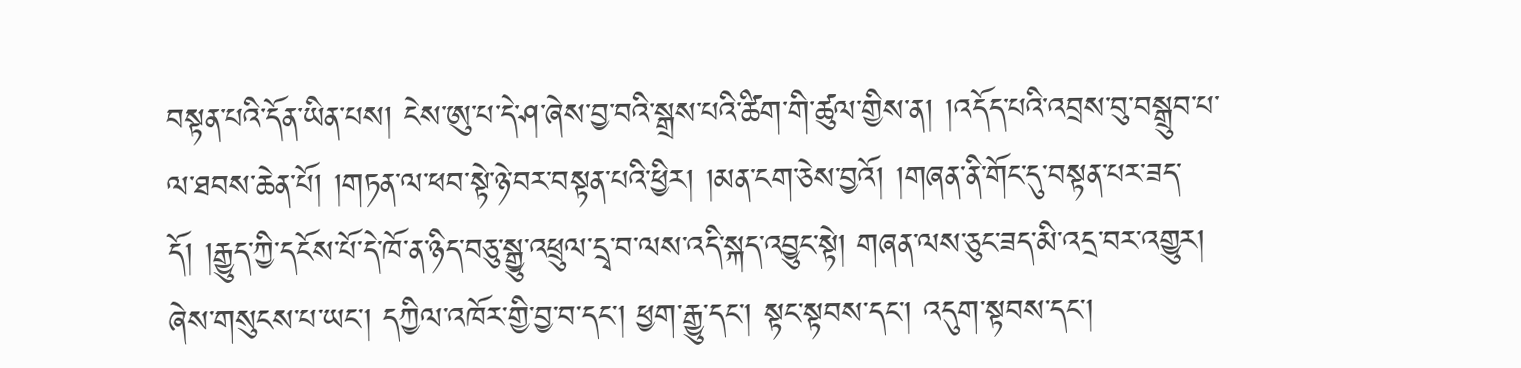བསྟན་པའི་དོན་ཡིན་པས། ངེས་ཨུ་པ་དེ་ཤ་ཞེས་བྱ་བའི་སྒྲས་པའི་ཚིག་གི་ཚུལ་གྱིས་ན། །འདོད་པའི་འབྲས་བུ་བསྒྲུབ་པ་ལ་ཐབས་ཆེན་པོ། །གཏན་ལ་ཕབ་སྟེ་ཉེ་བར་བསྟན་པའི་ཕྱིར། །མན་ངག་ཅེས་བྱའོ། །གཞན་ནི་གོང་དུ་བསྟན་པར་ཟད་དོ། །རྒྱུད་ཀྱི་དངོས་པོ་དེ་ཁོ་ན་ཉིད་བཅུ་སྒྱུ་འཕྲུལ་དྲྭ་བ་ལས་འདི་སྐད་འབྱུང་སྟེ། གཞན་ལས་ཅུང་ཟད་མི་འདྲ་བར་འགྱུར། ཞེས་གསུངས་པ་ཡང་། དཀྱིལ་འཁོར་གྱི་བྱ་བ་དང་། ཕྱག་རྒྱུ་དང་། སྟང་སྟབས་དང་། འདུག་སྟབས་དང་།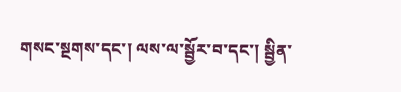གསང་སྔགས་དང་། ལས་ལ་སྦྱོར་བ་དང་། སྦྱིན་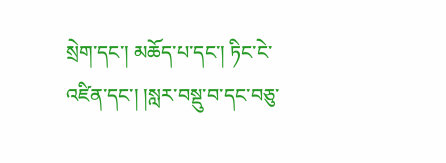སྲེག་དང་། མཆོད་པ་དང་། ཏིང་ངེ་འཛིན་དང་། །སླར་བསྡུ་བ་དང་བཅུ་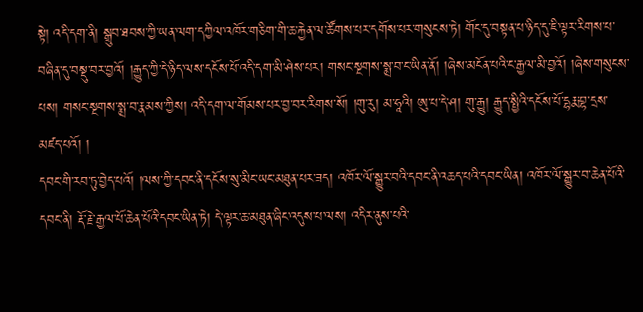སྟེ། འདི་དག་ནི། སྒྲུབ་ཐབས་ཀྱི་ཡན་ལག་དཀྱིལ་འཁོར་གཅིག་གི་ཆ་རྐྱེན་ལ་ཚོགས་པར་དགོས་པར་གསུངས་ཏེ། གོང་དུ་བསྟན་པ་ཉིད་དུ་ཇི་ལྟར་རིགས་པ་བཞིན་དུ་བསྡུ་བར་བྱའོ། །རྒྱུད་ཀྱི་དེ་ཉིད་ལས་དངོས་པོ་འདི་དག་མི་ཤེས་པར། གསང་སྔགས་སྨྲ་བ་ང་ཡིན་ནོ། །ཞེས་མངོན་པའི་ང་རྒྱལ་མི་བྱའོ། །ཞེས་གསུངས་པས། གསང་སྔགས་སྨྲ་བ་རྣམས་ཀྱིས། འདི་དག་ལ་གོམས་པར་བྱ་བར་རིགས་སོ། །གུ་རུ། མ་ཧཱའི། ཨུ་པ་དེ་ཤ། གུ་རྒྱུ། རྒྱུད་སྤྱིའི་དངོས་པོ་དྷརྨ་བྷ་དྲས་མཛད་པའོ། །
དབང་གི་རབ་ཏུ་བྱེད་པའོ། །ལས་ཀྱི་དབང་ནི་དངོས་སུ་མིང་ཡང་མཐུན་པར་ཟད། འཁོར་ལོ་སྒྱུར་བའི་དབང་ནི་འཆད་པའི་དབང་ཡིན། འཁོར་ལོ་སྒྱུར་བ་ཆེན་པོའི་དབང་ནི། རྡོ་རྗེ་རྒྱལ་པོ་ཆེན་པོའི་དབང་ཡིན་ཏེ། དེ་ལྟར་ཆ་མཐུན་ཞིང་འདུས་པ་ལས། འདིར་ནུས་པའི་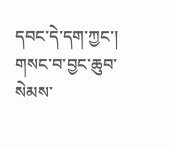དབང་དེ་དག་ཀྱང་། གསང་བ་བྱང་ཆུབ་སེམས་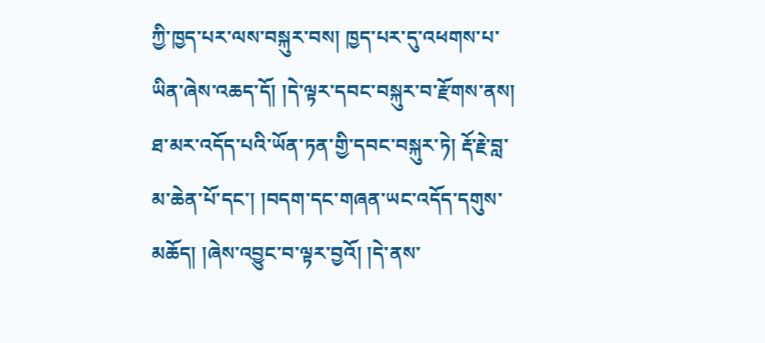ཀྱི་ཁྱད་པར་ལས་བསྐུར་བས། ཁྱད་པར་དུ་འཕགས་པ་ཡིན་ཞེས་འཆད་དོ། །དེ་ལྟར་དབང་བསྐུར་བ་རྫོགས་ནས། ཐ་མར་འདོད་པའི་ཡོན་ཏན་གྱི་དབང་བསྐུར་ཏེ། རྡོ་རྗེ་བླ་མ་ཆེན་པོ་དང་། །བདག་དང་གཞན་ཡང་འདོད་དགུས་མཆོད། །ཞེས་འབྱུང་བ་ལྟར་བྱའོ། །དེ་ནས་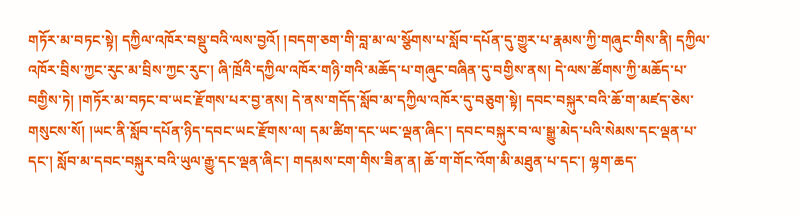གཏོར་མ་བཏང་སྟེ། དཀྱིལ་འཁོར་བསྡུ་བའི་ལས་བྱའོ། །བདག་ཅག་གི་བླ་མ་ལ་སྩོགས་པ་སློབ་དཔོན་དུ་གྱུར་པ་རྣམས་ཀྱི་གཞུང་གིས་ནི། དཀྱིལ་འཁོར་བྲིས་ཀྱང་རུང་མ་བྲིས་ཀྱང་རུང་། ཞི་ཁྲོའི་དཀྱིལ་འཁོར་གཉི་གའི་མཆོད་པ་གཞུང་བཞིན་དུ་བགྱིས་ནས། དེ་ལས་ཚོགས་ཀྱི་མཆོད་པ་བགྱིས་ཏེ། །གཏོར་མ་བཏང་བ་ཡང་རྫོགས་པར་བྱ་ནས། དེ་ནས་གདོད་སློབ་མ་དཀྱིལ་འཁོར་དུ་བཅུག་སྟེ། དབང་བསྐུར་བའི་ཆོ་ག་མཛད་ཅེས་གསུངས་སོ། །ཡང་ནི་སློབ་དཔོན་ཉིད་དབང་ཡང་རྫོགས་ལ། དམ་ཚིག་དང་ཡང་ལྡན་ཞིང་། དབང་བསྐུར་བ་ལ་སྒྱུ་མེད་པའི་སེམས་དང་ལྡན་པ་དང་། སློབ་མ་དབང་བསྐུར་བའི་ཡུལ་རྒྱུ་དང་ལྡན་ཞིང་། གདམས་ངག་གིས་ཟིན་ན། ཆོ་ག་གོང་འོག་མི་མཐུན་པ་དང་། ལྷག་ཆད་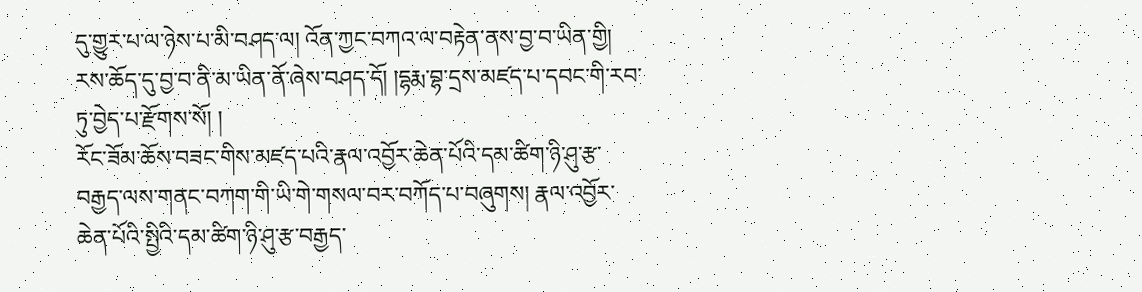དུ་གྱུར་པ་ལ་ཉེས་པ་མི་བཤད་ལ། འོན་ཀྱང་བཀའ་ལ་བརྟེན་ནས་བྱ་བ་ཡིན་གྱི། རས་ཆོད་དུ་བྱ་བ་ནི་མ་ཡིན་ནོ་ཞེས་བཤད་དོ། །དྷརྨ་བྷ་དྲས་མཛད་པ་དབང་གི་རབ་ཏུ་བྱེད་པ་རྫོགས་སོ། །
རོང་ཟོམ་ཆོས་བཟང་གིས་མཛད་པའི་རྣལ་འབྱོར་ཆེན་པོའི་དམ་ཚིག་ཉི་ཤུ་རྩ་བརྒྱད་ལས་གནང་བཀག་གི་ཡི་གེ་གསལ་བར་བཀོད་པ་བཞུགས། རྣལ་འབྱོར་ཆེན་པོའི་སྤྱིའི་དམ་ཚིག་ཉི་ཤུ་རྩ་བརྒྱད་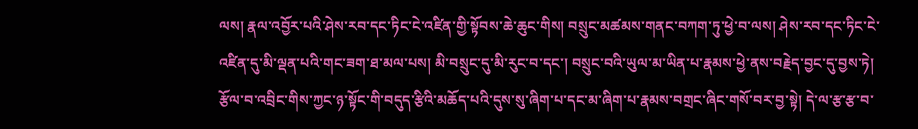ལས། རྣལ་འབྱོར་པའི་ཤེས་རབ་དང་ཏིང་ངེ་འཛིན་གྱི་སྟོབས་ཆེ་ཆུང་གིས། བསྲུང་མཚམས་གནང་བཀག་ཏུ་ཕྱེ་བ་ལས། ཤེས་རབ་དང་ཏིང་ངེ་འཛིན་དུ་མི་ལྡན་པའི་གང་ཟག་ཐ་མལ་པས། མི་བསྲུང་དུ་མི་རུང་བ་དང་། བསྲུང་བའི་ཡུལ་མ་ཡིན་པ་རྣམས་ཕྱེ་ནས་བརྗེད་བྱང་དུ་བྱས་ཏེ། རྩོལ་བ་འབྲིང་གིས་ཀྱང་ཉ་སྟོང་གི་བདུད་རྩིའི་མཆོད་པའི་དུས་སུ་ཞིག་པ་དང་མ་ཞིག་པ་རྣམས་བགྲང་ཞིང་གསོ་བར་བྱ་སྟེ། དེ་ལ་རྩ་རྩ་བ་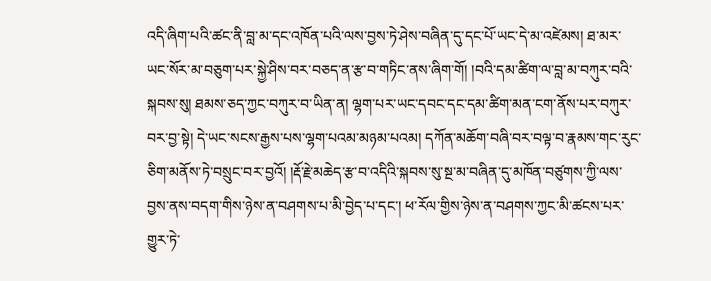འདི་ཞིག་པའི་ཚང་ནི་བླ་མ་དང་འཁོན་པའི་ལས་བྱས་ཏེ་ཤེས་བཞིན་དུ་དང་པོ་ཡང་དེ་མ་འཛེམས། ཐ་མར་ཡང་སོར་མ་བཅུག་པར་སྐྱེ་ཤིས་བར་བཅད་ན་རྩ་བ་གཏིང་ནས་ཞིག་གོ། །བའི་དམ་ཚིག་ལ་བླ་མ་བཀུར་བའི་སྐབས་སུ། ཐམས་ཅད་ཀྱང་བཀུར་བ་ཡིན་ན། ལྷག་པར་ཡང་དབང་དང་དམ་ཚིག་མན་ངག་ནོས་པར་བཀུར་བར་བྱ་སྟེ། དེ་ཡང་སངས་རྒྱས་པས་ལྷག་པའམ་མཉམ་པའམ། དཀོན་མཆོག་བཞི་བར་བལྟ་བ་རྣམས་གང་རུང་ཅིག་མནོས་ཏེ་བསྲུང་བར་བྱའོ། །རྡོ་རྗེ་མཆེད་རྩ་བ་འདིའི་སྐབས་སུ་སྔ་མ་བཞིན་དུ་མཁོན་བཙུགས་ཀྱི་ལས་བྱས་ནས་བདག་གིས་ཉེས་ན་བཤགས་པ་མི་བྱེད་པ་དང་། ཕ་རོལ་གྱིས་ཉེས་ན་བཤགས་ཀྱང་མི་ཚངས་པར་གྱུར་ཏེ་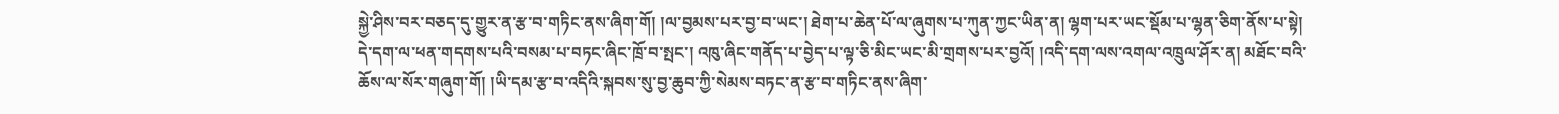སྐྱེ་ཤིས་བར་བཅད་དུ་གྱུར་ན་རྩ་བ་གཏིང་ནས་ཞིག་གོ། །ལ་བྱམས་པར་བྱ་བ་ཡང་། ཐེག་པ་ཆེན་པོ་ལ་ཞུགས་པ་ཀུན་ཀྱང་ཡིན་ན། ལྷག་པར་ཡང་སྡོམ་པ་ལྷན་ཅིག་ནོས་པ་སྟེ། དེ་དག་ལ་ཕན་གདགས་པའི་བསམ་པ་བཏང་ཞིང་ཁྲོ་བ་སྤང་། འཁུ་ཞིང་གནོད་པ་བྱེད་པ་ལྟ་ཅི་མིང་ཡང་མི་གྲགས་པར་བྱའོ། །འདི་དག་ལས་འགལ་འཁྲུལ་ཤོར་ན། མཐོང་བའི་ཆོས་ལ་སོར་གཞུག་གོ། །ཡི་དམ་རྩ་བ་འདིའི་སྐབས་སུ་བྱ་ཆུབ་ཀྱི་སེམས་བཏང་ན་རྩ་བ་གཏིང་ནས་ཞིག་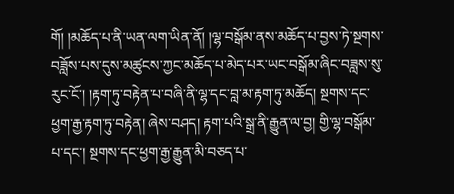གོ། །མཆོད་པ་ནི་ཡན་ལག་ཡིན་ནོ། །ལྷ་བསྒོམ་ནས་མཆོད་པ་བྱས་ཏེ་སྔགས་བཟློས་པས་དུས་མཚུངས་ཀྱང་མཆོད་པ་མེད་པར་ཡང་བསྒོམ་ཞིང་བཟླས་སུ་རུང་ངོ་། །རྟག་ཏུ་བརྟེན་པ་བཞི་ནི་ལྷ་དང་བླ་མ་རྟག་ཏུ་མཆོད། སྔགས་དང་ཕྱག་རྒྱ་རྟག་ཏུ་བརྟེན། ཞེས་བཤད། རྟག་པའི་སྒྲ་ནི་རྒྱུན་ལ་བྱ། གྱི་ལྷ་བསྒོམ་པ་དང་། སྔགས་དང་ཕྱག་རྒྱ་རྒྱུན་མི་བཅད་པ་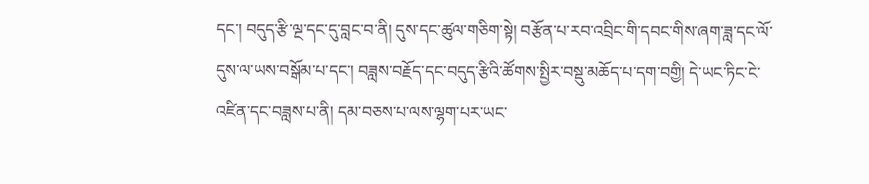དང་། བདུད་རྩི་ལྔ་དང་དུ་བླང་བ་ནི། དུས་དང་ཚུལ་གཅིག་སྟེ། བརྩོན་པ་རབ་འབྲིང་གི་དབང་གིས་ཞག་ཟླ་དང་ལོ་དུས་ལ་ཡས་བསྒོམ་པ་དང་། བཟླས་བརྗོད་དང་བདུད་རྩིའི་ཚོགས་སྤྱིར་བསྡུ་མཆོད་པ་དག་བགྱི། དེ་ཡང་ཏིང་ངེ་འཛིན་དང་བཟླས་པ་ནི། དམ་བཅས་པ་ལས་ལྷག་པར་ཡང་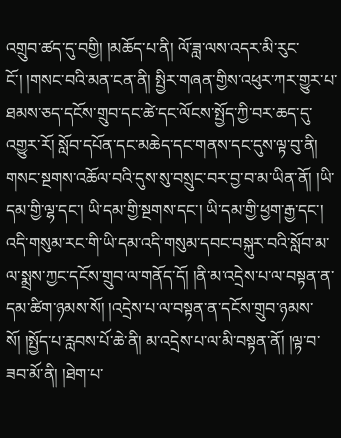འགྲུབ་ཚད་དུ་བགྱི། །མཆོད་པ་ནི། ལོ་ཟླ་ལས་འདར་མི་རུང་ངོ་། །གསང་བའི་མན་ངན་ནི། སྤྱིར་གཞན་གྱིས་འཕུར་ཀར་གྱུར་པ་ཐམས་ཅད་དངོས་གྲུབ་དང་ཚེ་དང་ལོངས་སྤྱོད་ཀྱི་བར་ཆད་དུ་འགྱུར་རོ། སློབ་དཔོན་དང་མཆེད་དང་གནས་དང་དུས་ལྟ་བུ་ནི། གསང་སྔགས་འཆོལ་བའི་དུས་སུ་བསྲུང་བར་བྱ་བ་མ་ཡིན་ནོ། །ཡི་དམ་གྱི་ལྷ་དང་། ཡི་དམ་གྱི་སྔགས་དང་། ཡི་དམ་གྱི་ཕྱག་རྒྱ་དང་། འདི་གསུམ་རང་གི་ཡི་དམ་འདི་གསུམ་དབང་བསྐུར་བའི་སློབ་མ་ལ་སྨྲས་ཀྱང་དངོས་གྲུབ་ལ་གནོད་དོ། །ནི་མ་འདྲེས་པ་ལ་བསྟན་ན་དམ་ཚིག་ཉམས་སོ། །འདྲེས་པ་ལ་བསྟན་ན་དངོས་གྲུབ་ཉམས་སོ། །སྤྱོད་པ་རླབས་པོ་ཆེ་ནི། མ་འདྲེས་པ་ལ་མི་བསྟན་ནོ། །ལྟ་བ་ཟབ་མོ་ནི། །ཐེག་པ་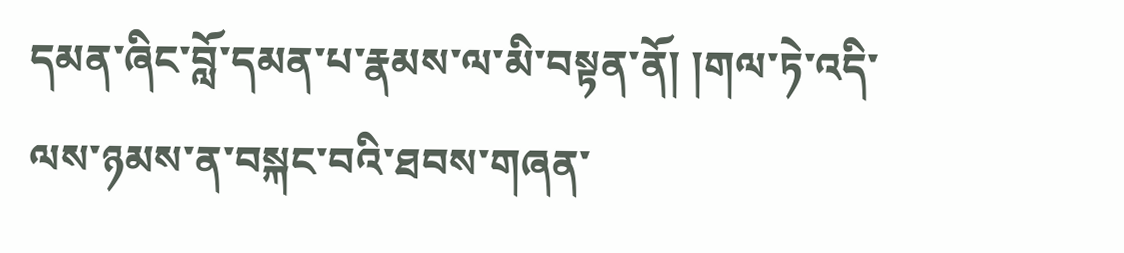དམན་ཞིང་བློ་དམན་པ་རྣམས་ལ་མི་བསྟན་ནོ། །གལ་ཏེ་འདི་ལས་ཉམས་ན་བསྐང་བའི་ཐབས་གཞན་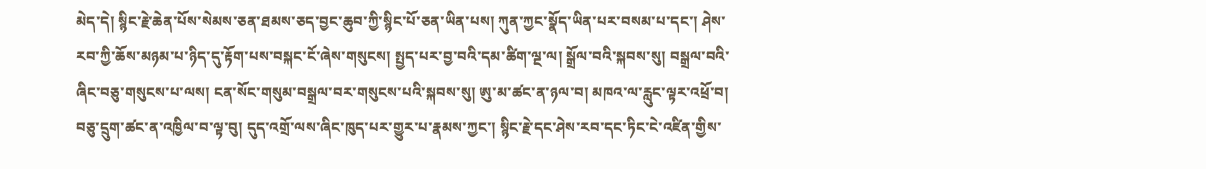མེད་དེ། སྙིང་རྗེ་ཆེན་པོས་སེམས་ཅན་ཐམས་ཅད་བྱང་ཆུབ་ཀྱི་སྙིང་པོ་ཅན་ཡིན་པས། ཀུན་ཀྱང་སྣོད་ཡིན་པར་བསམ་པ་དང་། ཤེས་རབ་ཀྱི་ཆོས་མཉམ་པ་ཉིད་དུ་རྟོག་པས་བསྐང་ངོ་ཞེས་གསུངས། སྤྱད་པར་བྱ་བའི་དམ་ཚིག་ལྔ་ལ། སྒྲོལ་བའི་སྐབས་སུ། བསྒྲལ་བའི་ཞིང་བཅུ་གསུངས་པ་ལས། ངན་སོང་གསུམ་བསྒྲལ་བར་གསུངས་པའི་སྐབས་སུ། ཨུ་མ་ཚང་ན་ཉལ་བ། མཁའ་ལ་རླུང་ལྟར་འཕྲོ་བ། བཅུ་དྲུག་ཚང་ན་འཁྱིལ་བ་ལྟ་བུ། དུད་འགྲོ་ལས་ཞིང་ཁུད་པར་གྱུར་པ་རྣམས་ཀྱང་། སྙིང་རྗེ་དང་ཤེས་རབ་དང་ཏིང་ངེ་འཛིན་གྱིས་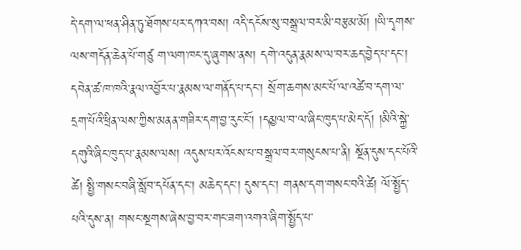དེ་དག་ལ་ཕན་ཤིན་ཏུ་ཐོགས་པར་དཀའ་བས། འདི་དངོས་སུ་བསྒྲལ་བར་མི་བརྩམ་མོ། །ཡི་དྭགས་ལས་གདོན་ཆེན་པོ་གཙུ ག་ལག་ཁང་དུ་ཞུགས་ནས། དགེ་འདུན་རྣམས་ལ་བར་ཆད་བྱེད་པ་དང་། དབེན་ཚ་ཁ་ཁའི་རྣལ་འབྱོར་པ་རྣམས་ལ་གནོད་པ་དང་། སྲོག་ཆགས་མང་པོ་ལ་འཚེ་བ་དག་ལ་དྲག་པོའི་ཕྲིན་ལས་ཀྱིས་མནན་གཟིར་དག་བྱ་རུང་ངོ་། །དམྱལ་བ་ལ་ཞིང་ཁུད་པ་མེད་དོ། །མིའི་སྐྱེ་དགུའི་ཞིང་ཁུད་པ་རྣམས་ལས། འདུས་པར་འོངས་པ་བསྒྲལ་བར་གསུངས་པ་ནི། སྔོན་དུས་དང་པོའི་ཚེ། སྤྱི་གསང་བཞི་སློབ་དཔོན་དང་། མཆེད་དང་། དུས་དང་། གནས་དག་གསང་བའི་ཚེ། ལོ་སྤྱོད་པའི་དུས་ན། གསང་སྔགས་ཞེས་བྱ་བར་གང་ཟག་འགའ་ཞིག་སྤྱོད་པ་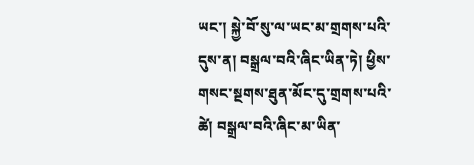ཡང་། སྐྱེ་བོ་སུ་ལ་ཡང་མ་གྲགས་པའི་དུས་ན། བསྒྲལ་བའི་ཞིང་ཡིན་ཏེ། ཕྱིས་གསང་སྔགས་ཐུན་མོང་དུ་གྲགས་པའི་ཚེ། བསྒྲལ་བའི་ཞིང་མ་ཡིན་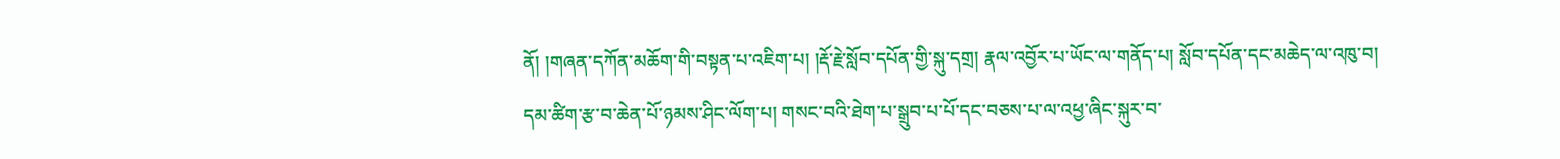ནོ། །གཞན་དཀོན་མཆོག་གི་བསྟན་པ་འཇིག་པ། །རྡོ་རྗེ་སློབ་དཔོན་གྱི་སྐུ་དགྲ། རྣལ་འབྱོར་པ་ཡོང་ལ་གནོད་པ། སློབ་དཔོན་དང་མཆེད་ལ་འཁུ་བ། དམ་ཚིག་རྩ་བ་ཆེན་པོ་ཉམས་ཤིང་ལོག་པ། གསང་བའི་ཐེག་པ་སྒྲུབ་པ་པོ་དང་བཅས་པ་ལ་འཕྱ་ཞིང་སྐུར་བ་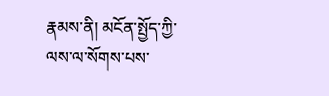རྣམས་ནི། མངོན་སྤྱོད་ཀྱི་ལས་ལ་སོགས་པས་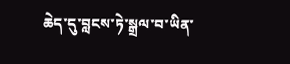ཆེད་དུ་བླངས་ཏེ་སྒྲལ་བ་ཡིན་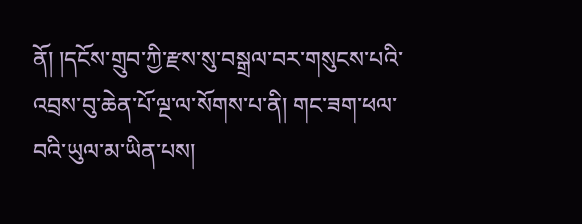ནོ། །དངོས་གྲུབ་ཀྱི་རྫས་སུ་བསྒྲལ་བར་གསུངས་པའི་འབྲས་བུ་ཆེན་པོ་ལྔ་ལ་སོགས་པ་ནི། གང་ཟག་ཕལ་བའི་ཡུལ་མ་ཡིན་པས།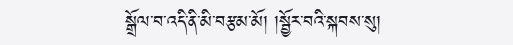སྒྲོལ་བ་འདི་ནི་མི་བརྩམ་མོ། །སྦྱོར་བའི་སྐབས་སུ།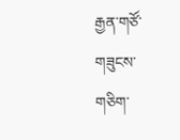རྒྱན་གཙོ་གཟུངས་གཅིག་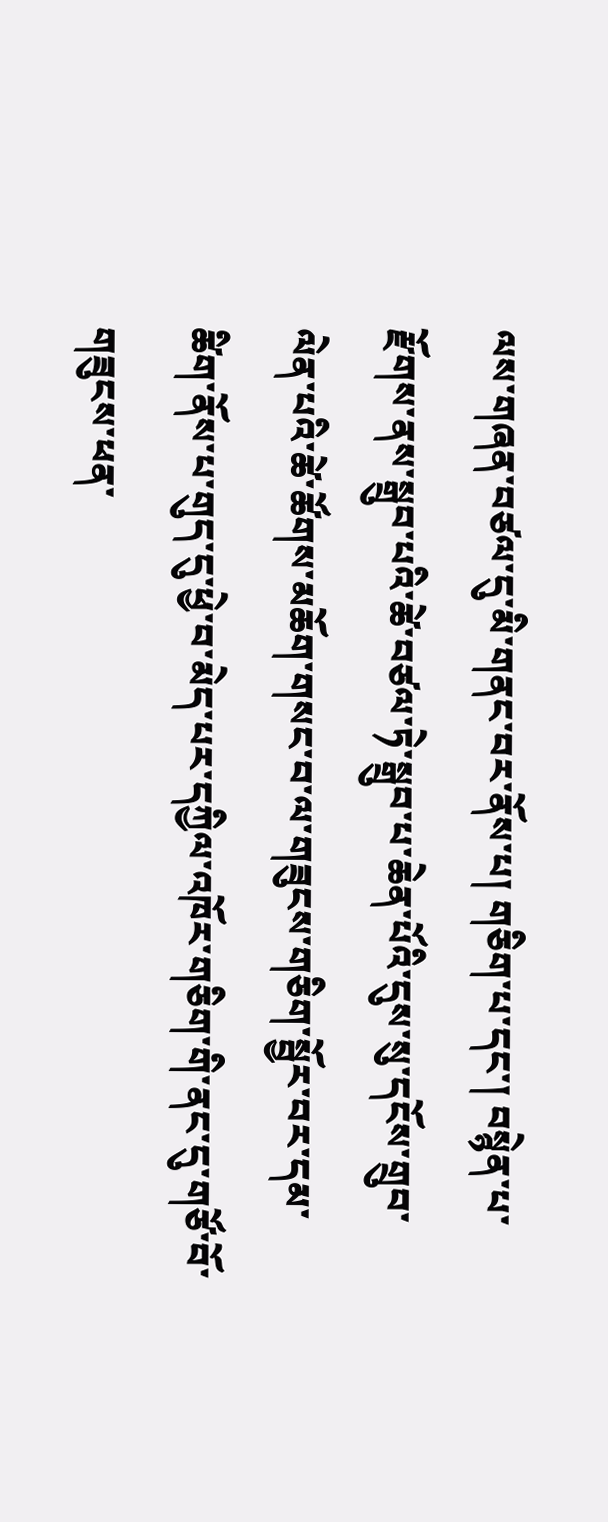ལས་གཞན་བཙལ་དུ་མི་གནང་བར་ནོས་པ། གཅིག་པ་དང་། བསྙེན་པ་རྫོགས་ནས་སྒྲུབ་པའི་ཚེ་བཙལ་ཏེ་སྒྲུབ་པ་ཆེན་པོའི་དུས་སུ་དངོས་གྲུབ་ལེན་པའི་ཚེ་ཚོགས་མཆོག་གསང་བ་ལ་གཟུངས་གཅིག་སྦྱོར་བར་དམ་ཚིག་ནོས་པ་གུད་དུ་ཕྱེ་བ་མེད་པར་དཀྱིལ་འཁོར་གཅིག་གི་ནང་དུ་གཙོ་བོ་གཟུངས་ཕན་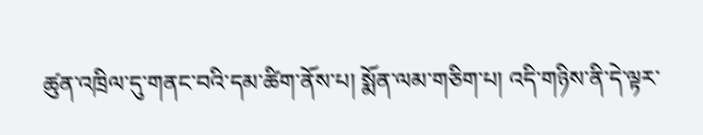ཚུན་འཁྲིལ་དུ་གནང་བའི་དམ་ཚིག་ནོས་པ། སྨོན་ལམ་གཅིག་པ། འདི་གཉིས་ནི་དེ་ལྟར་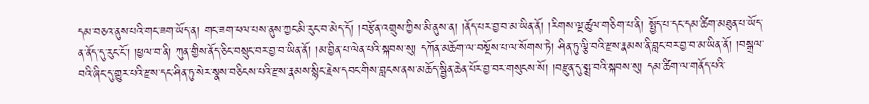དམ་བཅའ་ནུས་པའི་གང་ཟག་ཡོད་ན། གང་ཟག་ཕལ་པས་ནུས་ཀྱང་མི་རུང་བ་མེད་དོ། །བརྩོན་འགྲུས་ཀྱིས་མི་ནུས་ན། །ནོད་པར་བྱ་བ་མ་ཡིན་ནོ། །རིགས་ལྔ་ཚུལ་གཅིག་པ་ནི། སྤྱོད་པ་དང་དམ་ཚིག་མཐུན་པ་ཡོད་ན་ནོད་དུ་རུང་ངོ་། །ཕྱལ་བ་ནི། ཀུན་གྱིས་ནོད་ཅིང་བསྲུང་བར་བྱ་བ་ཡིན་ནོ། །མ་བྱིན་པ་ལེན་པའི་སྐབས་སུ། དཀོན་མཆོག་ལ་བསྔོས་པ་ལ་སོགས་ཏེ། ཤིན་ཏུ་ལྕི་བའི་རྫས་རྣམས་ནི་བླང་བར་བྱ་བ་མ་ཡིན་ནོ། །བསྒྲལ་བའི་ཞིང་དུ་གྱུར་པའི་རྫས་དང་ཤིན་ཏུ་སེར་སྣས་བཅིངས་པའི་རྫས་རྣམས་སྙིང་རྗེས་དབང་གིས་བླངས་ནས་མཆོད་སྦྱིན་ཆེན་པོར་བྱ་བར་གསུངས་སོ། །བརྫུན་དུ་སྨྲ་བའི་སྐབས་སུ། དམ་ཚིག་ལ་གནོད་པའི་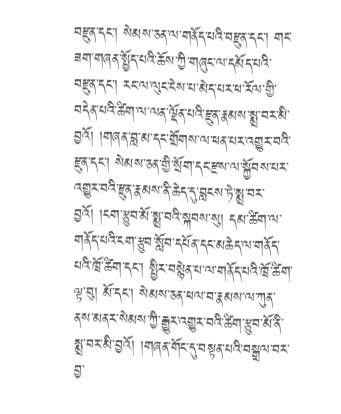བརྫུན་དང་། སེམས་ཅན་ལ་གནོད་པའི་བརྫུན་དང་། གང་ཟག་གཞན་སྤྱོད་པའི་ཆོས་ཀྱི་གཞུང་ལ་དམོད་པའི་བརྫུན་དང་། རང་ལ་ལུང་ངེས་པ་མེད་པར་ཕ་རོལ་གྱི་བདེན་པའི་ཚིག་ལ་ལན་ལྡོན་པའི་རྫུན་རྣམས་སྨྲ་བར་མི་བྱའོ། །གཞན་བླ་མ་དང་གྲོགས་ལ་ཕན་པར་འགྱུར་བའི་རྫུན་དང་། སེམས་ཅན་གྱི་སྲོག་དང་རྫས་ལ་སྐྱོབས་པར་འགྱུར་བའི་རྫུན་རྣམས་ནི་ཆེད་དུ་བླངས་ཏེ་སྨྲ་བར་བྱའོ། །ངག་རྩུབ་མོ་སྨྲ་བའི་སྐབས་སུ། དམ་ཚིག་ལ་གནོད་པའི་ངག་རྩུབ་སློབ་དཔོན་དང་མཆེད་ལ་གནོད་པའི་ཁྲོ་ཚིག་དང་། སྤྱིར་བསྙེན་པ་ལ་གནོད་པའི་ཁྲོ་ཚིག་ལྟ་བུ། མོ་དང་། སེམས་ཅན་ཕལ་བ་རྣམས་ལ་ཀུན་ནས་མནར་སེམས་ཀྱི་རྒྱུར་འགྱུར་བའི་ཚིག་རྩུབ་མོ་ནི་སྨྲ་བར་མི་བྱའོ། །གཞན་གོང་དུ་བསྟན་པའི་བསྒྲལ་བར་བྱ་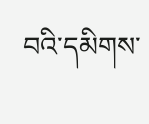བའི་དམིགས་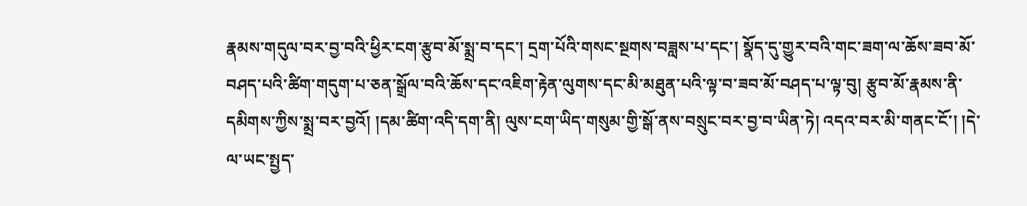རྣམས་གདུལ་བར་བྱ་བའི་ཕྱིར་ངག་རྩུབ་མོ་སྨྲ་བ་དང་། དྲག་པོའི་གསང་སྔགས་བཟླས་པ་དང་། སྣོད་དུ་གྱུར་བའི་གང་ཟག་ལ་ཆོས་ཟབ་མོ་བཤད་པའི་ཚིག་གདུག་པ་ཅན་སྒྲོལ་བའི་ཆོས་དང་འཇིག་རྟེན་ལུགས་དང་མི་མཐུན་པའི་ལྟ་བ་ཟབ་མོ་བཤད་པ་ལྟ་བུ། རྩུབ་མོ་རྣམས་ནི་དམིགས་ཀྱིས་སྨྲ་བར་བྱའོ། །དམ་ཚིག་འདི་དག་ནི། ལུས་ངག་ཡིད་གསུམ་གྱི་སྒོ་ནས་བསྲུང་བར་བྱ་བ་ཡིན་ཏེ། འདའ་བར་མི་གནང་ངོ་། །དེ་ལ་ཡང་སྤྱད་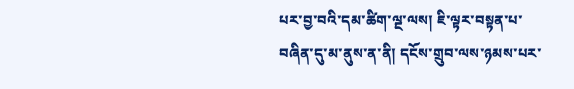པར་བྱ་བའི་དམ་ཚིག་ལྔ་ལས། ཇི་ལྟར་བསྟན་པ་བཞིན་དུ་མ་ནུས་ན་ནི། དངོས་གྲུབ་ལས་ཉམས་པར་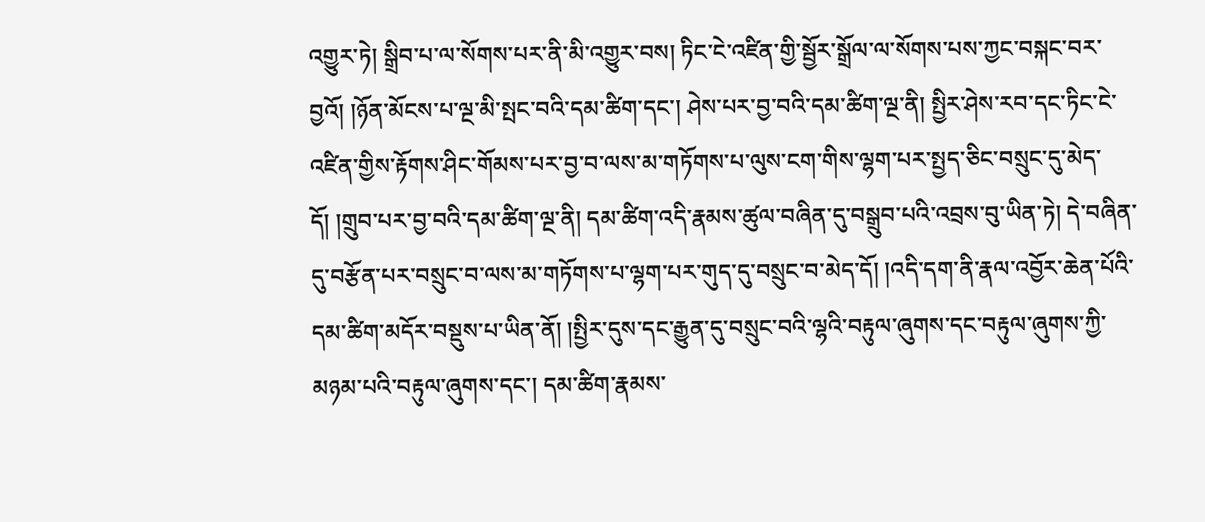འགྱུར་ཏེ། སྒྲིབ་པ་ལ་སོགས་པར་ནི་མི་འགྱུར་བས། ཏིང་ངེ་འཛིན་གྱི་སྦྱོར་སྒྲོལ་ལ་སོགས་པས་ཀྱང་བསྐང་བར་བྱའོ། །ཉོན་མོངས་པ་ལྔ་མི་སྤང་བའི་དམ་ཚིག་དང་། ཤེས་པར་བྱ་བའི་དམ་ཚིག་ལྔ་ནི། སྤྱིར་ཤེས་རབ་དང་ཏིང་ངེ་འཛིན་གྱིས་རྟོགས་ཤིང་གོམས་པར་བྱ་བ་ལས་མ་གཏོགས་པ་ལུས་ངག་གིས་ལྷག་པར་སྤྱད་ཅིང་བསྲུང་དུ་མེད་དོ། །གྲུབ་པར་བྱ་བའི་དམ་ཚིག་ལྔ་ནི། དམ་ཚིག་འདི་རྣམས་ཚུལ་བཞིན་དུ་བསྒྲུབ་པའི་འབྲས་བུ་ཡིན་ཏེ། དེ་བཞིན་དུ་བརྩོན་པར་བསྲུང་བ་ལས་མ་གཏོགས་པ་ལྷག་པར་གུད་དུ་བསྲུང་བ་མེད་དོ། །འདི་དག་ནི་རྣལ་འབྱོར་ཆེན་པོའི་དམ་ཚིག་མདོར་བསྡུས་པ་ཡིན་ནོ། །སྤྱིར་དུས་དང་རྒྱུན་དུ་བསྲུང་བའི་ལྷའི་བརྟུལ་ཞུགས་དང་བརྟུལ་ཞུགས་ཀྱི་མཉམ་པའི་བརྟུལ་ཞུགས་དང་། དམ་ཚིག་རྣམས་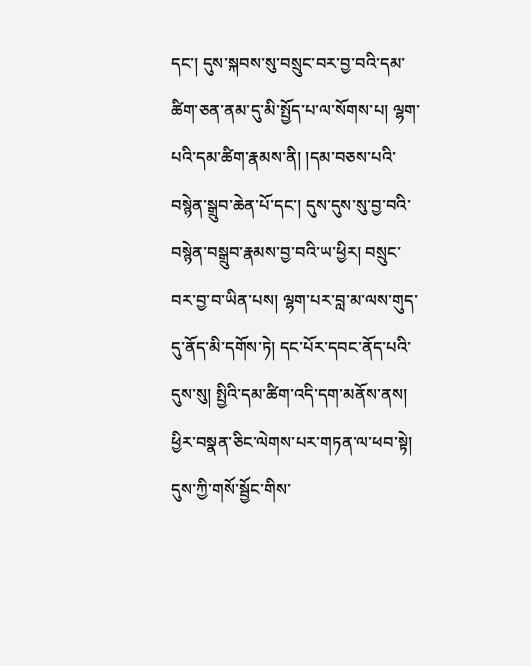དང་། དུས་སྐབས་སུ་བསྲུང་བར་བྱ་བའི་དམ་ཚིག་ཅན་ནམ་དུ་མི་སྤྱོད་པ་ལ་སོགས་པ། ལྷག་པའི་དམ་ཚིག་རྣམས་ནི། །དམ་བཅས་པའི་བསྙེན་སྒྲུབ་ཆེན་པོ་དང་། དུས་དུས་སུ་བྱ་བའི་བསྙེན་བསྒྲུབ་རྣམས་བྱ་བའི་ཡ་ཕྱིར། བསྲུང་བར་བྱ་བ་ཡིན་པས། ལྷག་པར་བླ་མ་ལས་གུད་དུ་ནོད་མི་དགོས་ཏེ། དང་པོར་དབང་ནོད་པའི་དུས་སུ། སྤྱིའི་དམ་ཚིག་འདི་དག་མནོས་ནས། ཕྱིར་བསྣན་ཅིང་ལེགས་པར་གཏན་ལ་ཕབ་སྟེ། དུས་ཀྱི་གསོ་སྦྱོང་གིས་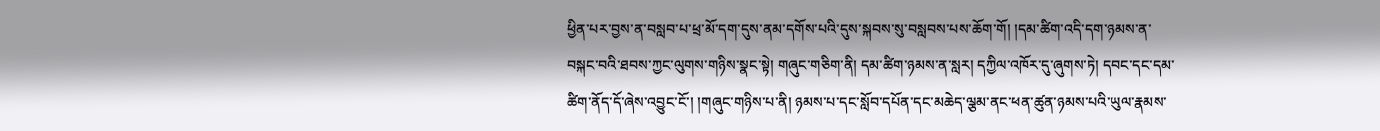ཕྱིན་པར་བྱས་ན་བསླབ་པ་ཕྲ་མོ་དག་དུས་ནམ་དགོས་པའི་དུས་སྐབས་སུ་བསླབས་པས་ཆོག་གོ། །དམ་ཚིག་འདི་དག་ཉམས་ན་བསྐང་བའི་ཐབས་ཀྱང་ལུགས་གཉིས་སྣང་སྟེ། གཞུང་གཅིག་ནི། དམ་ཚིག་ཉམས་ན་སླར། དཀྱིལ་འཁོར་དུ་ཞུགས་ཏེ། དབང་དང་དམ་ཚིག་ནོད་དོ་ཞེས་འབྱུང་ངོ་། །གཞུང་གཉིས་པ་ནི། ཉམས་པ་དང་སློབ་དཔོན་དང་མཆེད་ལྕམ་ནང་ཕན་ཚུན་ཉམས་པའི་ཡུལ་རྣམས་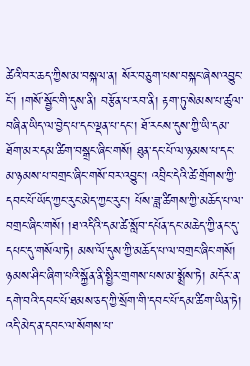ཚེའི་བར་ཆད་ཀྱིས་མ་བསྐལ་ན། སོར་བཅུག་པས་བསྐང་ཞེས་འབྱུང་ངོ་། །གསོ་སྦྱོང་གི་དུས་ནི། བརྩོན་པ་རབ་ནི། རྟག་ཏུ་སེམས་པ་ཚུལ་བཞིན་ཡིད་ལ་བྱེད་པ་དང་ལྡན་པ་དང་། ཐོ་རངས་དུས་ཀྱི་ཡི་དམ་ཐོག་མར་དམ་ཚིག་བསྒྲང་ཞིང་གསོ། ཐུན་དང་པོ་ལ་ཉམས་པ་དང་མ་ཉམས་པ་བགྲང་ཞིང་གསོ་བར་འབྱུང་། འབྲིང་དེའི་ཚེ་གྲོགས་ཀྱི་དབང་པོ་ཡོད་ཀྱང་རུང་མེད་ཀྱང་རུང་། པོས་ཟླ་ཚིགས་ཀྱི་མཆོད་པ་ལ་བགྲང་ཞིང་གསོ། །ཐ་འདིའི་དམ་ཚེ་སློབ་དཔོན་དང་མཆེད་ཀྱི་ནང་དུ་དཔང་དུ་གསོལ་ཏེ། མས་ལོ་དུས་ཀྱི་མཆོད་པ་ལ་བགྲང་ཞིང་གསོ། ཉམས་ཤིང་ཞིག་པའི་སྐྱོན་ནི་སྤྱིར་གྲགས་པས་མ་སྨྲོས་ཏེ། མདོར་ན་དགེ་བའི་དབང་པོ་ཐམས་ཅད་ཀྱི་སྲོག་གི་དབང་པོ་དམ་ཚིག་ཡིན་ཏེ། འདི་མེད་ན་དབང་ལ་སོགས་པ་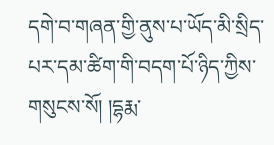དགེ་བ་གཞན་གྱི་ནུས་པ་ཡོད་མི་སྲིད་པར་དམ་ཚིག་གི་བདག་པོ་ཉིད་ཀྱིས་གསུངས་སོ། །དྷརྨ་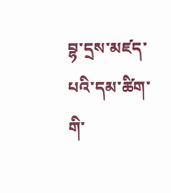བྷ་དྲས་མཛད་པའི་དམ་ཚིག་གི་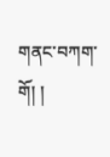གནང་བཀག་གོ། །